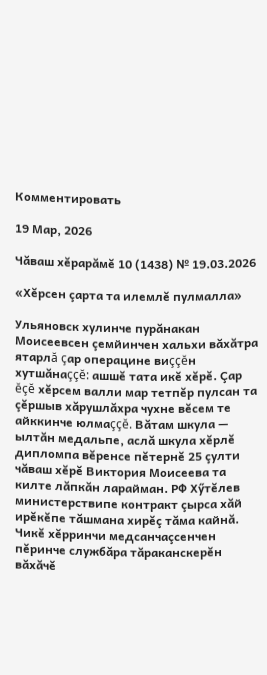Комментировать

19 Мар, 2026

Чăваш хĕрарăмĕ 10 (1438) № 19.03.2026

«Хĕрсен çарта та илемлĕ пулмалла»

Ульяновск хулинче пурăнакан Моисеевсен çемйинчен хальхи вăхăтра ятарлă çар операцине виççĕн хутшăнаççĕ: ашшĕ тата икĕ хĕрĕ. Çар ĕçĕ хĕрсем валли мар тетпĕр пулсан та çĕршыв хăрушлăхра чухне вĕсем те айккинче юлмаççĕ. Вăтам шкула — ылтăн медальпе, аслă шкула хĕрлĕ дипломпа вĕренсе пĕтернĕ 25 çулти чăваш хĕрĕ Виктория Моисеева та килте лăпкăн ларайман. РФ Хӳтĕлев министерствипе контракт çырса хăй ирĕкĕпе тăшмана хирĕç тăма кайнă. Чикĕ хĕрринчи медсанчаçсенчен пĕринче службăра тăраканскерĕн вăхăчĕ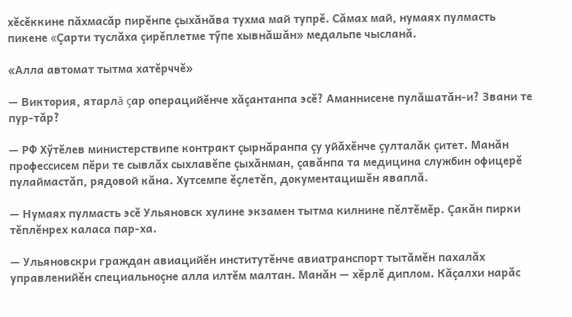хĕсĕккине пăхмасăр пирĕнпе çыхăнăва тухма май тупрĕ. Сăмах май, нумаях пулмасть пикене «Çарти туслăха çирĕплетме тӳпе хывнăшăн» медальпе чысланă.

«Алла автомат тытма хатĕрччĕ»

— Виктория, ятарлă çар операцийĕнче хăçантанпа эсĕ? Аманнисене пулăшатăн-и? Звани те пур-тăр?

— РФ Хӳтĕлев министерствипе контракт çырнăранпа çу уйăхĕнче çулталăк çитет. Манăн профессисем пĕри те сывлăх сыхлавĕпе çыхăнман, çавăнпа та медицина службин офицерĕ пулаймастăп, рядовой кăна. Хутсемпе ĕçлетĕп, документацишĕн яваплă.

— Нумаях пулмасть эсĕ Ульяновск хулине экзамен тытма килнине пĕлтĕмĕр. Çакăн пирки тĕплĕнрех каласа пар-ха.

— Ульяновскри граждан авиацийĕн институтĕнче авиатранспорт тытăмĕн пахалăх управленийĕн специальноçне алла илтĕм малтан. Манăн — хĕрлĕ диплом. Кăçалхи нарăс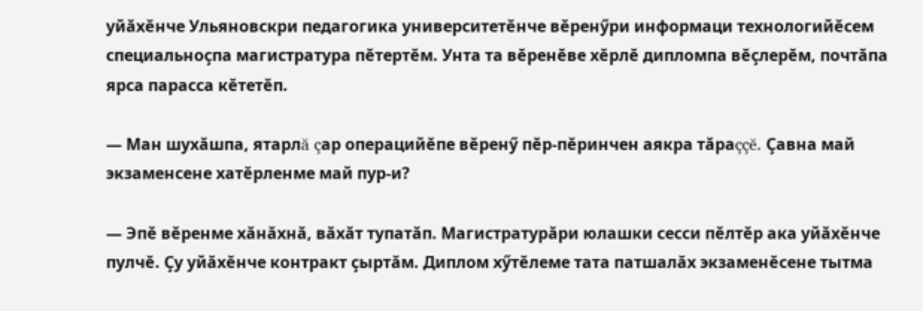уйăхĕнче Ульяновскри педагогика университетĕнче вĕренӳри информаци технологийĕсем специальноçпа магистратура пĕтертĕм. Унта та вĕренĕве хĕрлĕ дипломпа вĕçлерĕм, почтăпа ярса парасса кĕтетĕп.

— Ман шухăшпа, ятарлă çар операцийĕпе вĕренӳ пĕр-пĕринчен аякра тăраççĕ. Çавна май экзаменсене хатĕрленме май пур-и?

— Эпĕ вĕренме хăнăхнă, вăхăт тупатăп. Магистратурăри юлашки сесси пĕлтĕр ака уйăхĕнче пулчĕ. Çу уйăхĕнче контракт çыртăм. Диплом хӳтĕлеме тата патшалăх экзаменĕсене тытма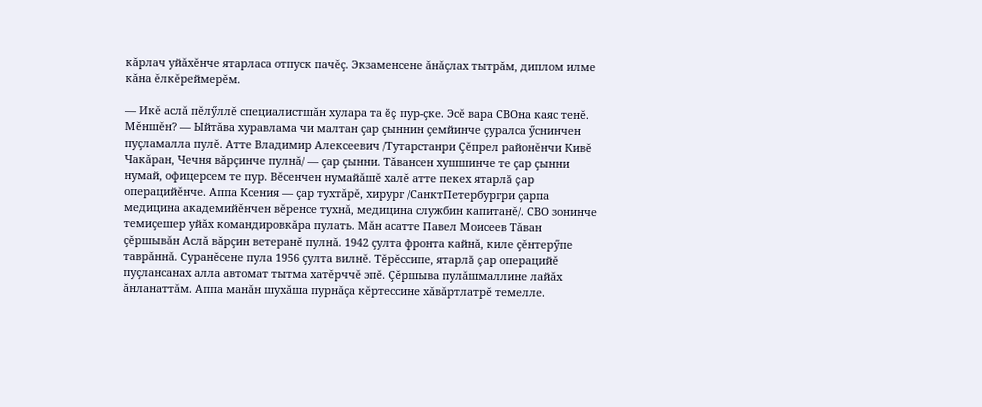кăрлач уйăхĕнче ятарласа отпуск пачĕç. Экзаменсене ăнăçлах тытрăм, диплом илме кăна ĕлкĕреймерĕм.

— Икĕ аслă пĕлӳллĕ специалистшăн хулара та ĕç пур-çке. Эсĕ вара СВОна каяс тенĕ. Мĕншĕн? — Ыйтăва хуравлама чи малтан çар çыннин çемйинче çуралса ӳснинчен пуçламалла пулĕ. Атте Владимир Алексеевич /Тутарстанри Çĕпрел районĕнчи Кивĕ Чакăран, Чечня вăрçинче пулнă/ — çар çынни. Тăвансен хушшинче те çар çынни нумай, офицерсем те пур. Вĕсенчен нумайăшĕ халĕ атте пекех ятарлă çар операцийĕнче. Аппа Ксения — çар тухтăрĕ, хирург /СанктПетербургри çарпа медицина академийĕнчен вĕренсе тухнă, медицина службин капитанĕ/. СВО зонинче темиçешер уйăх командировкăра пулать. Мăн асатте Павел Моисеев Тăван çĕршывăн Аслă вăрçин ветеранĕ пулнă. 1942 çулта фронта кайнă, киле çĕнтерӳпе таврăннă. Суранĕсене пула 1956 çулта вилнĕ. Тĕрĕссипе, ятарлă çар операцийĕ пуçлансанах алла автомат тытма хатĕрччĕ эпĕ. Çĕршыва пулăшмаллине лайăх ăнланаттăм. Аппа манăн шухăша пурнăçа кĕртессине хăвăртлатрĕ темелле.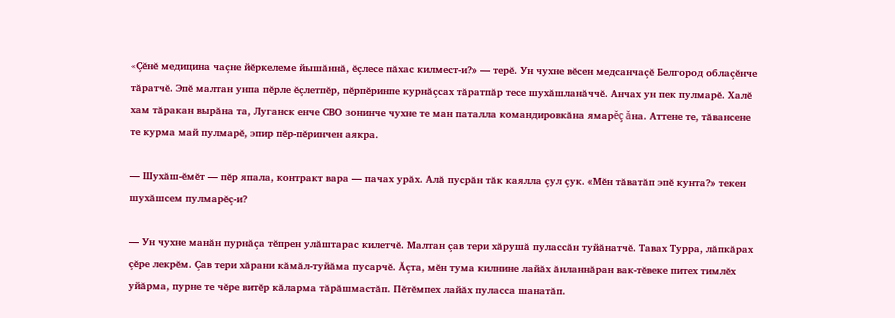«Çĕнĕ медицина чаçне йĕркелеме йышăннă, ĕçлесе пăхас килмест-и?» — терĕ. Ун чухне вĕсен медсанчаçĕ Белгород облаçĕнче тăратчĕ. Эпĕ малтан унпа пĕрле ĕçлетпĕр, пĕрпĕринпе курнăçсах тăратпăр тесе шухăшланăччĕ. Анчах ун пек пулмарĕ. Халĕ хам тăракан вырăна та, Луганск енче СВО зонинче чухне те ман паталла командировкăна ямарĕç ăна. Аттене те, тăвансене те курма май пулмарĕ, эпир пĕр-пĕринчен аякра.

— Шухăш-ĕмĕт — пĕр япала, контракт вара — пачах урăх. Алă пусрăн тăк каялла çул çук. «Мĕн тăватăп эпĕ кунта?» текен шухăшсем пулмарĕç-и?

— Ун чухне манăн пурнăçа тĕпрен улăштарас килетчĕ. Малтан çав тери хăрушă пулассăн туйăнатчĕ. Тавах Турра, лăпкăрах çĕре лекрĕм. Çав тери хăрани кăмăл-туйăма пусарчĕ. Ăçта, мĕн тума килнине лайăх ăнланнăран вак-тĕвеке питех тимлĕх уйăрма, пурне те чĕре витĕр кăларма тăрăшмастăп. Пĕтĕмпех лайăх пуласса шанатăп.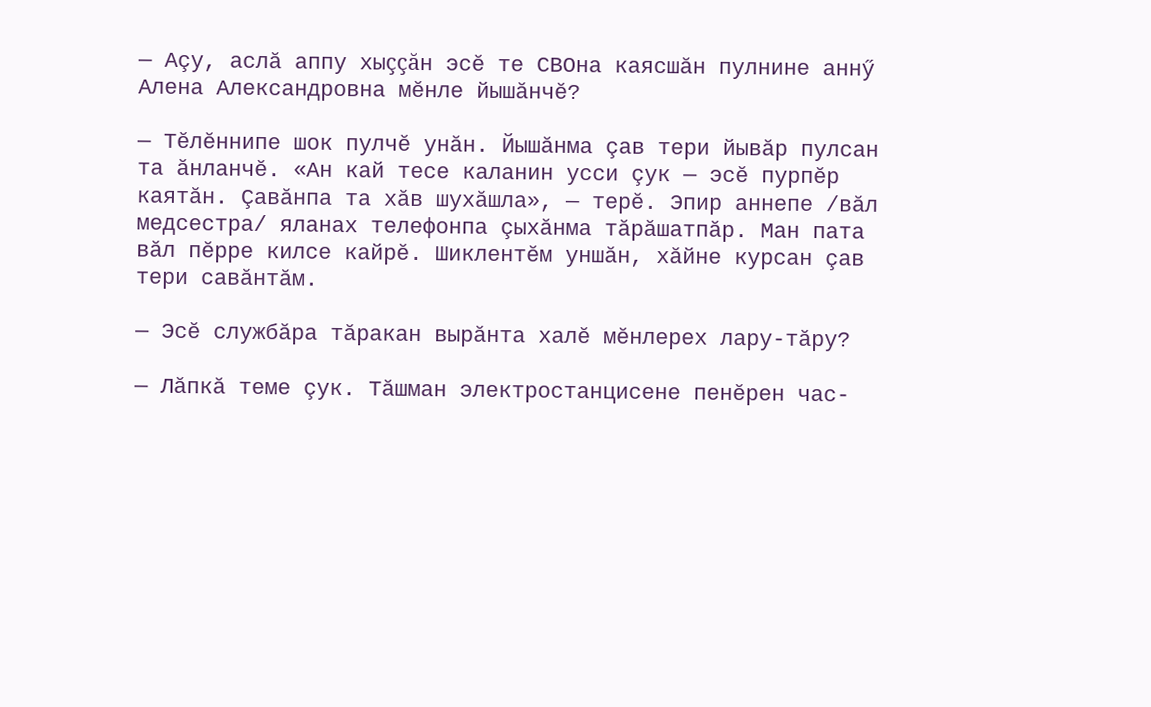— Аçу, аслă аппу хыççăн эсĕ те СВОна каясшăн пулнине аннӳ Алена Александровна мĕнле йышăнчĕ?

— Тĕлĕннипе шок пулчĕ унăн. Йышăнма çав тери йывăр пулсан та ăнланчĕ. «Ан кай тесе каланин усси çук — эсĕ пурпĕр каятăн. Çавăнпа та хăв шухăшла», — терĕ. Эпир аннепе /вăл медсестра/ яланах телефонпа çыхăнма тăрăшатпăр. Ман пата вăл пĕрре килсе кайрĕ. Шиклентĕм уншăн, хăйне курсан çав тери савăнтăм.

— Эсĕ службăра тăракан вырăнта халĕ мĕнлерех лару-тăру?

— Лăпкă теме çук. Тăшман электростанцисене пенĕрен час-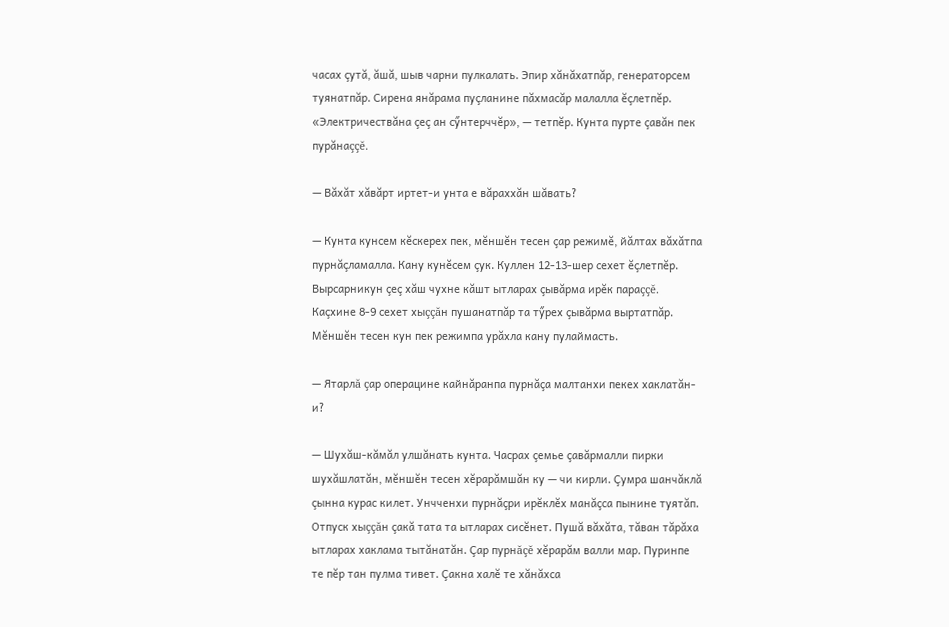часах çутă, ăшă, шыв чарни пулкалать. Эпир хăнăхатпăр, генераторсем туянатпăр. Сирена янăрама пуçланине пăхмасăр малалла ĕçлетпĕр. «Электричествăна çеç ан сӳнтерччĕр», — тетпĕр. Кунта пурте çавăн пек пурăнаççĕ.

— Вăхăт хăвăрт иртет-и унта е вăраххăн шăвать?

— Кунта кунсем кĕскерех пек, мĕншĕн тесен çар режимĕ, йăлтах вăхăтпа пурнăçламалла. Кану кунĕсем çук. Куллен 12-13-шер сехет ĕçлетпĕр. Вырсарникун çеç хăш чухне кăшт ытларах çывăрма ирĕк параççĕ. Каçхине 8-9 сехет хыççăн пушанатпăр та тӳрех çывăрма выртатпăр. Мĕншĕн тесен кун пек режимпа урăхла кану пулаймасть.

— Ятарлă çар операцине кайнăранпа пурнăçа малтанхи пекех хаклатăн-и?

— Шухăш-кăмăл улшăнать кунта. Часрах çемье çавăрмалли пирки шухăшлатăн, мĕншĕн тесен хĕрарăмшăн ку — чи кирли. Çумра шанчăклă çынна курас килет. Унчченхи пурнăçри ирĕклĕх манăçса пынине туятăп. Отпуск хыççăн çакă тата та ытларах сисĕнет. Пушă вăхăта, тăван тăрăха ытларах хаклама тытăнатăн. Çар пурнăçĕ хĕрарăм валли мар. Пуринпе те пĕр тан пулма тивет. Çакна халĕ те хăнăхса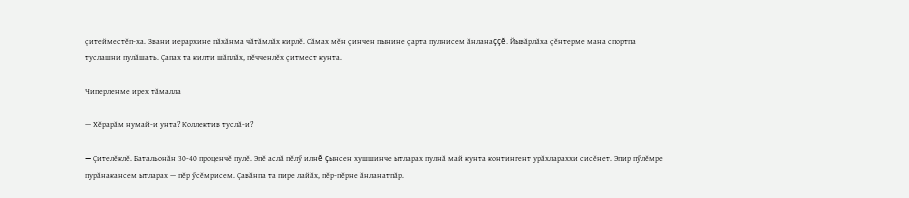çитейместĕп-ха. Звани иерархине пăхăнма чăтăмлăх кирлĕ. Сăмах мĕн çинчен пынине çарта пулнисем ăнланаççĕ. Йывăрлăха çĕнтерме мана спортпа туслашни пулăшать. Çапах та килти шăплăх, пĕчченлĕх çитмест кунта.

Чиперленме ирех тăмалла

— Хĕрарăм нумай-и унта? Коллектив туслă-и?

— Çителĕклĕ. Батальонăн 30-40 проценчĕ пулĕ. Эпĕ аслă пĕлӳ илнĕ çынсен хушшинче ытларах пулнă май кунта контингент урăхлараххи сисĕнет. Эпир пӳлĕмре пурăнакансем ытларах — пĕр ӳсĕмрисем. Çавăнпа та пире лайăх, пĕр-пĕрне ăнланатпăр.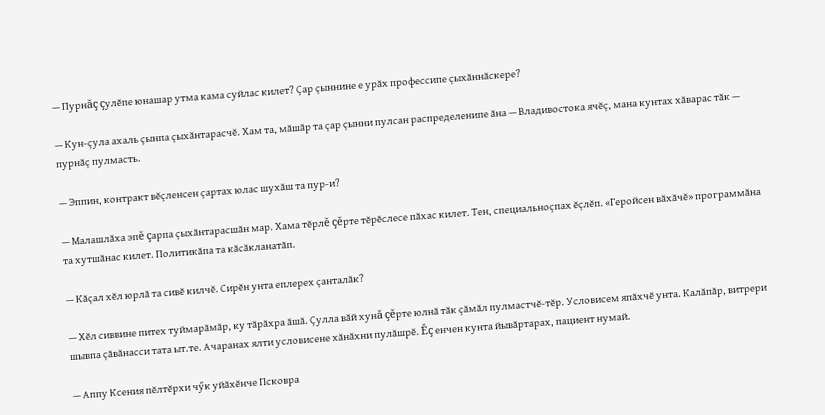— Пурнăç çулĕпе юнашар утма кама суйлас килет? Çар çыннине е урăх профессипе çыхăннăскере?

— Кун-çула ахаль çынпа çыхăнтарасчĕ. Хам та, мăшăр та çар çынни пулсан распределенипе ăна — Владивостока ячĕç, мана кунтах хăварас тăк — пурнăç пулмасть.

— Эппин, контракт вĕçленсен çартах юлас шухăш та пур-и?

— Малашлăха эпĕ çарпа çыхăнтарасшăн мар. Хама тĕрлĕ çĕрте тĕрĕслесе пăхас килет. Тен, специальноçпах ĕçлĕп. «Геройсен вăхăчĕ» программăна та хутшăнас килет. Политикăпа та кăсăкланатăп.

— Кăçал хĕл юрлă та сивĕ килчĕ. Сирĕн унта еплерех çанталăк?

— Хĕл сиввине питех туймарăмăр, ку тăрăхра ăшă. Çулла вăй хунă çĕрте юлнă тăк çăмăл пулмастчĕ-тĕр. Условисем япăхчĕ унта. Калăпăр, витрери шывпа çăвăнасси тата ыт.те. Ачаранах ялти условисене хăнăхни пулăшрĕ. Ĕç енчен кунта йывăртарах, пациент нумай.

— Аппу Ксения пĕлтĕрхи чӳк уйăхĕнче Псковра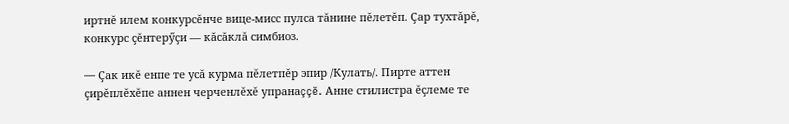иртнĕ илем конкурсĕнче вице-мисс пулса тăнине пĕлетĕп. Çар тухтăрĕ, конкурс çĕнтерӳçи — кăсăклă симбиоз.

— Çак икĕ енпе те усă курма пĕлетпĕр эпир /Кулать/. Пирте аттен çирĕплĕхĕпе аннен черченлĕхĕ упранаççĕ. Анне стилистра ĕçлеме те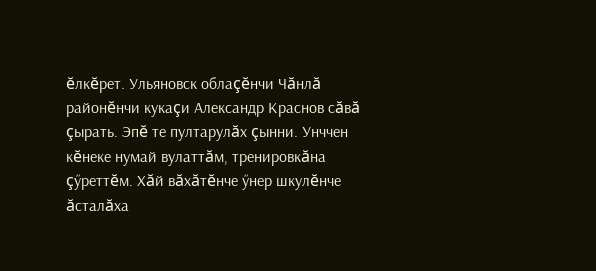ĕлкĕрет. Ульяновск облаçĕнчи Чăнлă районĕнчи кукаçи Александр Краснов сăвă çырать. Эпĕ те пултарулăх çынни. Унччен кĕнеке нумай вулаттăм, тренировкăна çӳреттĕм. Хăй вăхăтĕнче ӳнер шкулĕнче ăсталăха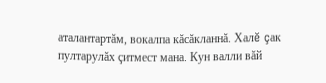аталантартăм, вокалпа кăсăкланнă. Халĕ çак пултарулăх çитмест мана. Кун валли вăй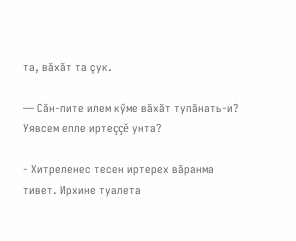та, вăхăт та çук.

— Сăн-пите илем кӳме вăхăт тупăнать-и? Уявсем епле иртеççĕ унта?

- Хитреленес тесен иртерех вăранма тивет. Ирхине туалета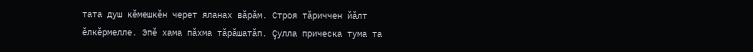тата душ кĕмешкĕн черет яланах вăрăм. Строя тăриччен йăлт ĕлкĕрмелле. Эпĕ хама пăхма тăрăшатăп. Çулла прическа тума та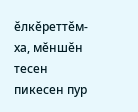ĕлкĕреттĕм-ха, мĕншĕн тесен пикесен пур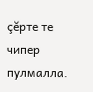çĕрте те чипер пулмалла.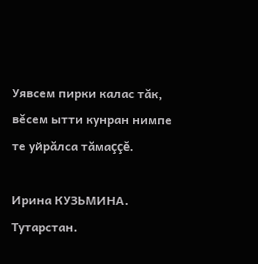Уявсем пирки калас тăк, вĕсем ытти кунран нимпе те уйрăлса тăмаççĕ.

Ирина КУЗЬМИНА. Тутарстан.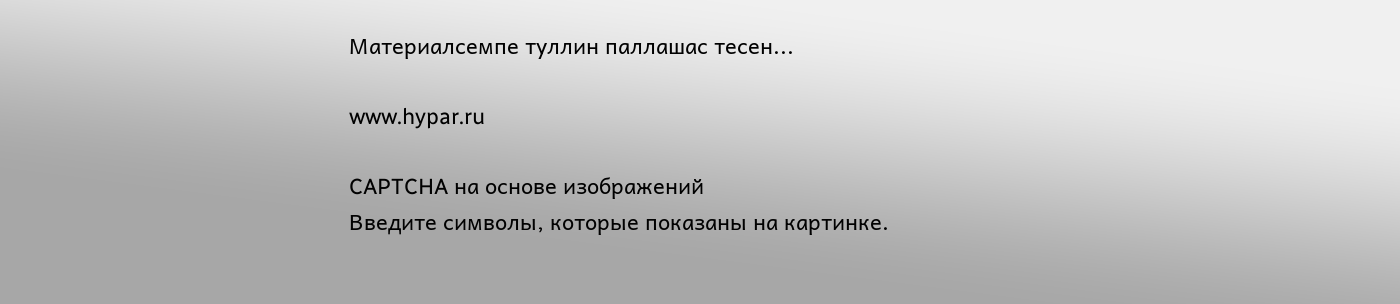Материалсемпе туллин паллашас тесен...

www.hypar.ru

CAPTCHA на основе изображений
Введите символы, которые показаны на картинке.